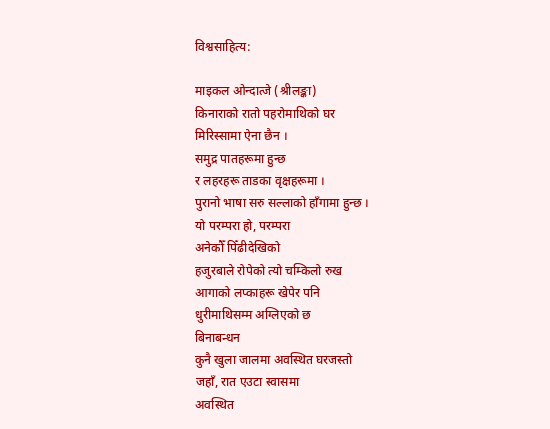विश्वसाहित्य:

माइकल ओन्दात्जे (श्रीलङ्का)
किनाराको रातो पहरोमाथिको घर
मिरिस्सामा ऐना छैन ।
समुद्र पातहरूमा हुन्छ
र लहरहरू ताडका वृक्षहरूमा ।
पुरानो भाषा सरु सल्लाको हाँगामा हुन्छ ।
यो परम्परा हो, परम्परा
अनेकौँ पिँढीदेखिको
हजुरबाले रोपेको त्यो चम्किलो रुख
आगाको लप्काहरू खेपेर पनि
धुरीमाथिसम्म अग्लिएको छ
बिनाबन्धन
कुनै खुला जालमा अवस्थित घरजस्तो
जहाँ, रात एउटा स्वासमा
अवस्थित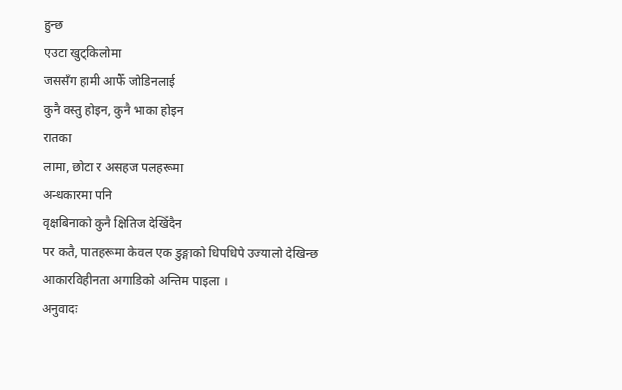हुन्छ
एउटा खुट्किलोमा
जससँग हामी आफैँ जोडिनलाई
कुनै वस्तु होइन, कुनै भाका होइन
रातका
लामा, छोटा र असहज पलहरूमा
अन्धकारमा पनि
वृक्षबिनाको कुनै क्षितिज देखिँदैन
पर कतै, पातहरूमा केवल एक डुङ्गाको धिपधिपे उज्यालो देखिन्छ
आकारविहीनता अगाडिको अन्तिम पाइला ।
अनुवादः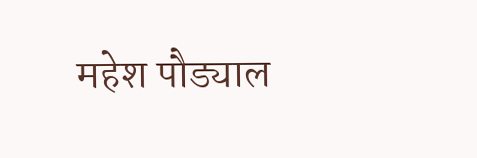महेश पौड्याल